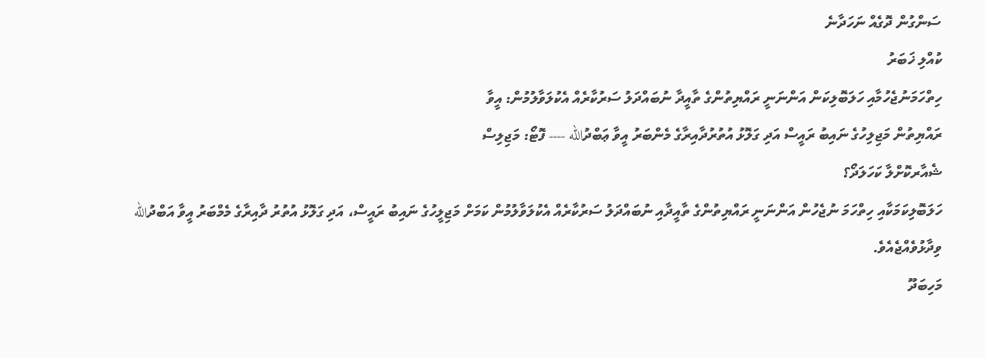ސަންގުން ދޮގެއް ނަހަދާނެ
ކުއްލި ޚަބަރު
ހިތްހަމަނުޖެހުމާއި ހަލަބޮލިކަން އަންނަނީ ރައްޔިތުންގެ ތާއީދާ ނުބައްދަލު ސަރުކާރެއް އެކުލަވާލުމުން: އީވާ
ރައްޔިތުން މަޖިލިހުގެ ނައިބު ރައީސް އަދި ގަލޮޅު އުތުރުދާއިރާގެ މެންބަރު އީވާ ޢަބްދުالله ---- ފޮޓޯ: މަޖިލިސް
ޝެއާރކޮށްލާ ކަހަލަދޯ؟
ހަލަބޮލިކަމަކާއި ހިތްހަމަ ނުޖެހުން އަންނަނީ ރައްޔިތުންގެ ތާއީދާއި ނުބައްދަލު ސަރުކާރެއް އެކުލަވާލުމުން ކަމަށް މަޖިލީހުގެ ނައިބު ރައީސް، އަދި ގަލޮޅު އުތުރު ދާއިރާގެ މެމްބަރު އީވާ އަބްދުالله ވިދާޅުވެއްޖެއެވެ.
މަހިބަދޫ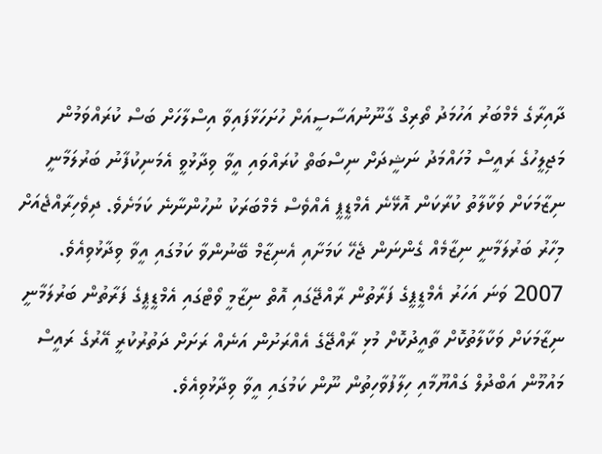ދާއިރާގެ މެމްބަރު އަހުމަދު ތޯރިގް ގާނޫނުއަސާސީއަށް ހުށަހަޅާފައިވާ އިސްލާހަށް ބަސް ކުރައްވަމުން މަޖިލީހުގެ ރައީސް މުހައްމަދު ނަޝީދަށް ނިސްބަތް ކުރައްވައި އީވާ ވިދާޅުވީ އެމަނިކުފާނު ބަރުލަމާނީ ނިޒާމަކަށް ވަކާލާތު ކުރާކަން އޮޅޭނެ އެމްޑީޕީ އެއްވެސް މެމްބަރަކު ނުހުންނާނެ ކަމަށެވެ. ދިވެހިރާއްޖެއަށް މިހާރު ބަރުލަމާނީ ނިޒާމެއް ގެންނަން ޖެހޭ ކަމަށާއި އެނިޒާމް ބޭނުންވާ ކަމުގައި އީވާ ވިދާޅުވިއެވެ.
2007 ވަނަ އަހަރު އެމްޑީޕީގެ ފަރާތުން ރާއްޖޭގައި އޮތް ނިޒާމީ ވޯޓްގައި އެމްޑީޕީގެ ފަރާތުން ބަރުލަމާނީ ނިޒާމަކަށް ވަކާލާތުކޮށް ތާއީދުކޮށް މުޅި ރާއްޖޭގެ އެއްރަށުން އަނެއް ރަށަށް ދަތުރުކުރީ އޭރުގެ ރައީސް މައުމޫން އަބްދުލް ގައްޔޫމާއި ހިލާފުވާހިތުން ނޫން ކަމުގައި އީވާ ވިދާޅުވިއެވެ.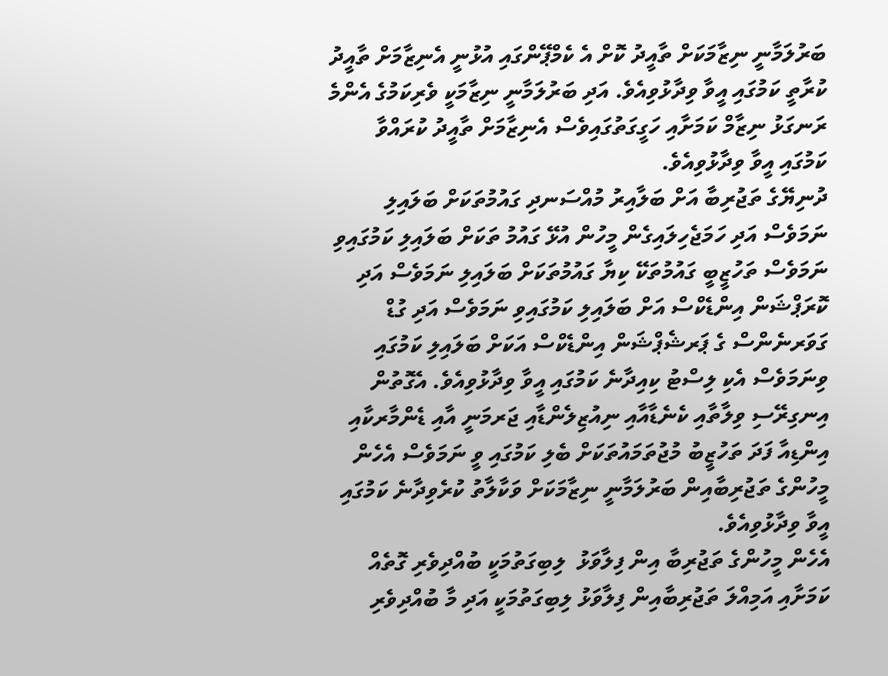ބަރުލަމާނީ ނިޒާމަކަށް ތާއީދު ކޮށް އެ ކެމްޕޭންގައި އުޅުނީ އެނިޒާމަށް ތާއީދު ކުރާތީ ކަމުގައި އީވާ ވިދާޅުވިއެވެ. އަދި ބަރުލަމާނީ ނިޒާމަކީ ވެރިކަމުގެ އެންމެ ރަނގަޅު ނިޒާމް ކަމަށާއި ހަގީގަތުގައިވެސް އެނިޒާމަށް ތާއީދު ކުރައްވާ ކަމުގައި އީވާ ވިދާޅުވިއެވެ.
ދުނިޔޭގެ ތަޖުރިބާ އަށް ބަލާއިރު މުއްސަނދި ގައުމުތަކަށް ބަލައިލި ނަމަވެސް އަދި ހަމަޖެހިލައިގެން މީހުން އުޅޭ ގައުމު ތަކަށް ބަލައިލި ކަމުގައިވި ނަމަވެސް ތަހުޒީބީ ގައުމުތަކޭ ކިޔާ ގައުމުތަކަށް ބަލައިލި ނަމަވެސް އަދި ކޮރަޕްޝަން އިންޑެކްސް އަށް ބަލައިލި ކަމުގައިވި ނަމަވެސް އަދި ގުޑް ގަވަރނެންސް ގެ ޕަރޝެޕްޝަން އިންޑެކްސް އަކަށް ބަލައިލި ކަމުގައި ވިނަމަވެސް އެކި ލިސްޓު ކިއިދާނެ ކަމުގައި އީވާ ވިދާޅުވިއެވެ. އެގޮތުން އިނގިރޭސި ވިލާތާއި ކެނެޑާއާއި ނިއުޒިލެންޑާއި ޖަރމަނީ އާއި ޑެންމާރކާއި އިންޑިއާ ފަދަ ތަހުޒީބު މުޖުތަމައުތަކަށް ބެލި ކަމުގައި ވީ ނަމަވެސް އެހެން މީހުންގެ ތަޖުރިބާއިން ބަރުލަމާނީ ނިޒާމަކަށް ވަކާލާތު ކުރެވިދާނެ ކަމުގައި އީވާ ވިދާޅުވިއެވެ.
އެހެން މީހުންގެ ތަޖުރިބާ އިން ފިލާވަޅު  ލިބިގަތުމަކީ ބުއްދިވެރި ގޮތެއް ކަމަށާއި އަމިއްލަ ތަޖުރިބާއިން ފިލާވަޅު ލިބިގަތުމަކީ އަދި މާ ބުއްދިވެރި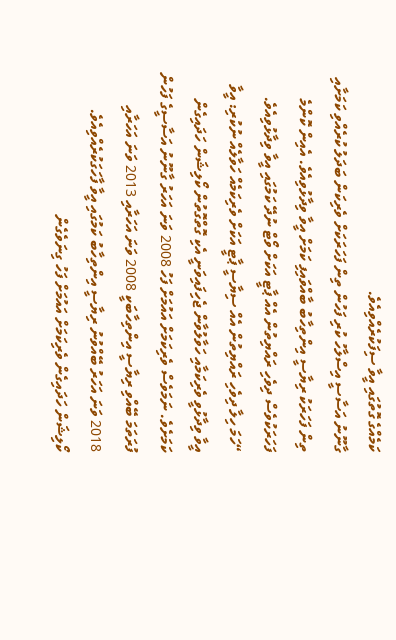ކަމެއްގެ ގޮތުގައި އީވާ ސިފަކުރެއްވިއެވެ.
ގާނޫނު އަސާސީ އިސްލާހު ކުރި ފަހުން ތިން ފަހަރަކަށް ވެރިކަން ބަދަލު ކުރެއްވި ކަމަށާއި ތިން ފަހަރަކު ރިޔާސީ އިންތިހާބު ބާއްވައިފި ކަމަށް އީވާ ވިދާޅުވިއެވެ. އެއިން ކޮންމެ ފަހަރަކުވެސް ދިވެހި ރައްޔިތުން އެއް ޕާޓީ އަކަށް ވޯޓް ނުދޭ ކަމުގައި އީވާ ވިދާޅުވިއެވެ.
“ހަމަ ހިލާ ދިވެހި ރައްޔިތުން އެއް ސިޔާސީ ޕާޓީ އަކަށް ވެރިކަމެއް ހަވާލެއް ނުކުރި: އީވާ
އީވާ ވިދާޅުވީ ވެރިކަމާއި ހަވާލުވާން ޖެހިފައިވަނީ އެކި ގޮތްގޮތުން ކޯލިޝަން ހަދައިގެން ކަމަށެވެ. ނަމަވެސް ވެރިކަމަށް އައުމަށް ފަހު 2008 ވަނަ އަހަރު ގާނޫނު އަސާސީގެ ފަހުން ފުރަތަމަ ބޭއްވި ރިޔާސީ އިންތިހާބަކީ 2008 ވަނަ އަހަރާއި 2013 ވަނަ އަހަރާއި 2018 ވަނަ އަހަރު ބޭއްވުނު ރިޔާސީ އިންތިހާބު ކަމުގައި އީވާ ފާހަގަކުރެއްވިއެވެ.
ކޯލިޝަން ހަދައިގެން ވެރިކަމަށް އައުމަށް ފަހު ގިނަވެގެން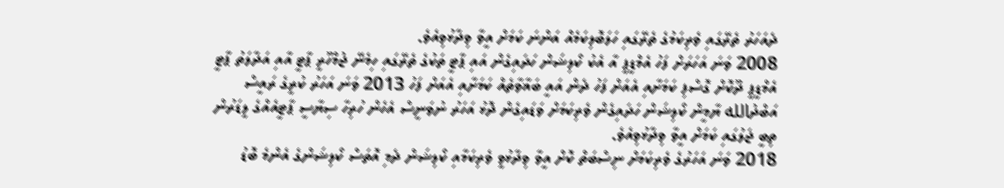ދެއަހަރު ތެރޭގައި ވެރިކަމުގެ ތެރޭގައި ހަލަބޮލިކަމެއް އަންނަ ކަމަށް އީވާ ވިދާޅުވިއެވެ.
2008 ވަނަ އަހަރަށް ފަހު އެމްޑީޕީ އާ އެކު ކޯލިޝަން ހަދައިގެން އައި ޕާޓީ ތަކުގެ ތެރޭގައި ހިމެނޭ ޖުމްހޫރީ ޕާޓީ އާއި އަދާލަތު ޕާޓީ އެމްޑީޕީ ދޫކޮށް ގޮސްފި ކަމަށާއި އެއަށް ފަހު ދެން އައީ ބަޣާވާތެއް ކަމަށާއި އެއަށް ފަހު 2013 ވަނަ އަހަރު ކުރީގެ ރައީސް އަބްދުالله ޔާމީން ކޯލިޝަން ހަދައިގެން ވެރިކަމަށް ވަޑައިގެން ދޮޅު އަހަރު ނުވަނީސް އެހެން ހުރިހާ ސިޔާސީ ޕާޓީއެއްގެ ލީޑަރުން ތިބީ ޖަލުގައި ކަމަށް އީވާ ވިދާޅުވިއެވެ.
2018 ވަނަ އަހަރުގެ ވެރިކަމަށް ނިސްބަތް ކޮށް އީވާ ވިދާޅުވީ ވެރިކަމާއި ކޯލިޝަން ދެމި އޮތަސް ކޯލިޝަންގެ އެންމެ ބޮޑު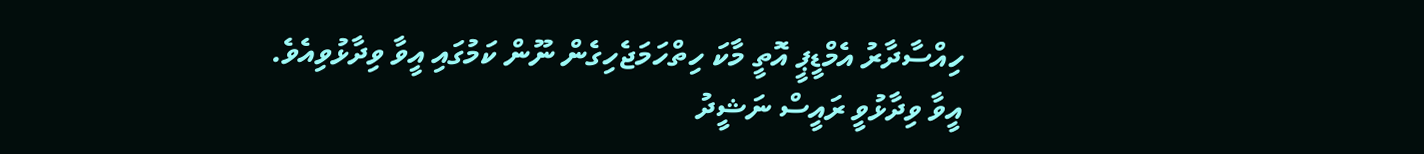ހިއްސާދާރު އެމްޑީޕީ އޮތީ މާކަ ހިތްހަމަޖެހިގެން ނޫން ކަމުގައި އީވާ ވިދާޅުވިއެވެ.
އީވާ ވިދާޅުވީ ރައީސް ނަޝީދު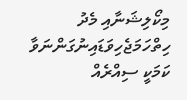މިކޯލިޝަނާއި މެދު ހިތްހަމަޖެހިވަޑައިނުގަންނަވާ ކަމަކީ ސިއްރެއް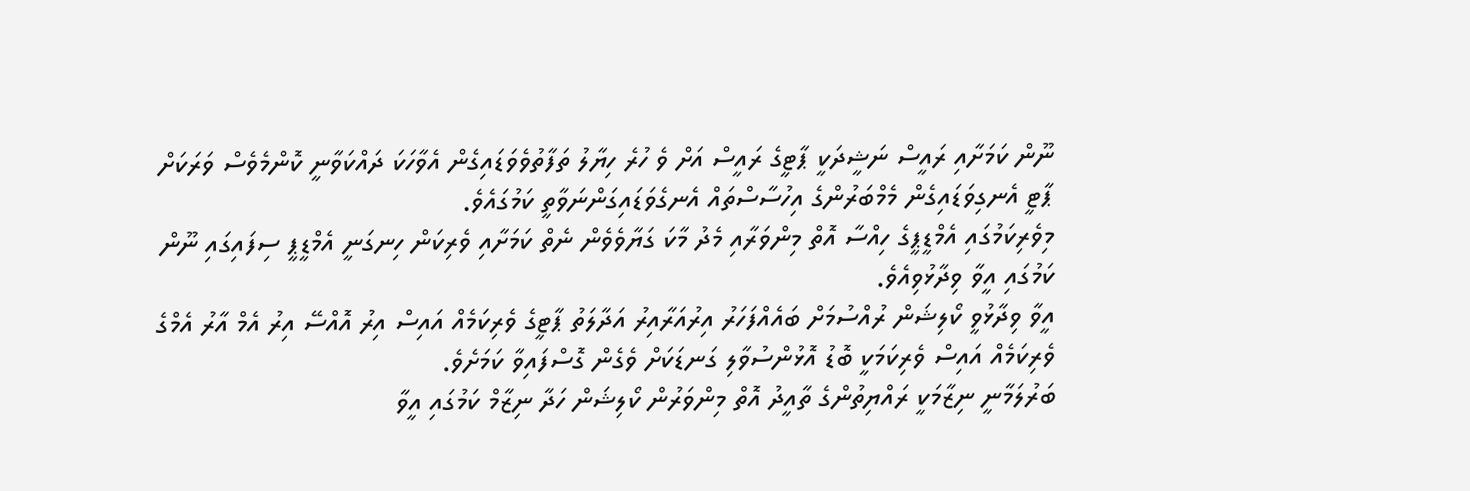ނޫން ކަމަށާއި ރައީސް ނަޝީދަކީ ޕާޓީގެ ރައީސް އަށް ވެ ހުރެ ހިޔާލު ތަފާތުވެވަޑައިގެން އެވާހަކަ ދައްކަވާނީ ކޮންމެވެސް ވަރަކަށް ޕާޓީ އެނގިވަޑައިގެން މެމްބަރުންގެ އިހުސާސްތައް އެނގެވަޑައިގަންނަވާތީ ކަމުގައެވެ.
މިވެރިކަމުގައި އެމްޑީޕީގެ ހިއްސާ އޮތް މިންވަރާއި މެދު މާކަ ގަޔާވެވެން ނެތް ކަމަށާއި ވެރިކަން ހިނގަނީ އެމްޑީޕީ ސިފައިގައި ނޫން ކަމުގައި އީވާ ވިދާޅުވިއެވެ.
އީވާ ވިދާޅުވީ ކޯލިޝަން ރުއްސުމަށް ބައެއްފަހަރު އިރުއަރާއިރު އަދާލަތު ޕާޓީގެ ވެރިކަމެއް އައިސް އިރު އޮއްސޭ އިރު އެމް އާރު އެމްގެ ވެރިކަމެއް އައިސް ވެރިކަމަކީ ބޮޑު އޮޅުންސުވާލި ގަނޑަކަށް ވެގެން ގޮސްފައިވާ ކަމަށެވެ.
ބަރުލަމާނީ ނިޒާމަކީ ރައްޔިތުންގެ ތާއީދު އޮތް މިންވަރުން ކޯލިޝަން ހަދާ ނިޒާމް ކަމުގައި އީވާ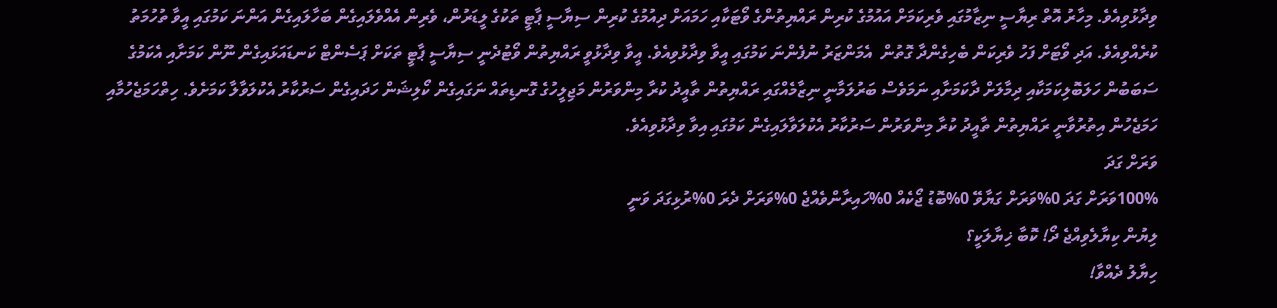ވިދާޅުވިއެވެ. މިހާރު އޮތް ރިޔާސީ ނިޒާމުގައި ވެރިކަމަށް އައުމުގެ ކުރިން ރައްޔިތުންގެ ވޯޓަކާއި ހަމައަށް ދިއުމުގެ ކުރިން ސިޔާސީ ޕާޓީ ތަކުގެ ލީޑަރުން، ވެރިން އެއްވެލައިގެން ބަހާލައިގެން އަންނަ ކަމުގައި އީވާ ތުހުމަތު ކުރެއްވިއެވެ. އަދި ވޯޓަށް ފަހު ވެރިކަން ބެހިގެންދާ ގޮތުން  އެމަންޒަރު ނުފެންނަ ކަމުގައި އީވާ ވިދާޅުވިއެވެ. އީވާ ވިދާޅުވީ ރައްޔިތުން ވޯޓުދެނީ ސިޔާސީ ޕާޓީ ތަކަށް ޕަސެންޓް ކަނޑައަޅައިގެން ނޫން ކަމަށާއި އެކަމުގެ ސަބަބުން ހަލަބޮލިކަމަކާއި ދިމާލަށް ދާކަމަށާއި ނަމަވެސް ބަރުލަމާނީ ނިޒާމެއްގައި ރައްޔިތުން ތާއީދު ކުރާ މިންވަރުން މަޖިލީހުގެ ގޮނޑިތައް ނަގައިގެން ކޯލިޝަން ހަދައިގެން ސަރުކާރު އެކުލަވާލާ ކަމަށެވެ. ހިތްހަމަޖެހުމާއި ހަމަޖެހުން އިތުރުވާނީ ރައްޔިތުން ތާއީދު ކުރާ މިންވަރުން ސަރުކާރު އެކުލަވާލައިގެން ކަމުގައި އިވާ ވިދާޅުވިއެވެ.
ވަރަށް ގަދަ
100%ވަރަށް ގަދަ 0%ވަރަށް ގަޔާވޭ 0%ބޮޑު ޖޯކެއް 0%ހައިރާންވެއްޖެ 0%ވަރަށް ދެރަ 0%ރުޅިގަދަ ވަނީ
ލިޔުން ކިޔާލެވިއްޖެ ދޯ! ކޮބާ ޚިޔާލަކީ؟
ހިޔާލު ދެއްވާ!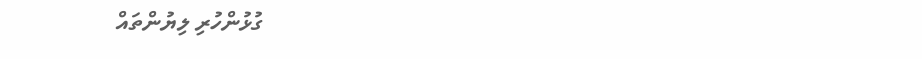ގުޅުންހުރި ލިޔުންތައް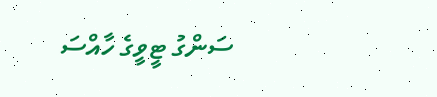ސަންގު ޓީވީގެ ހާއްސަ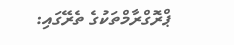ޕްރޮގްރާމްތަކުގެ ތެރޭގައި: